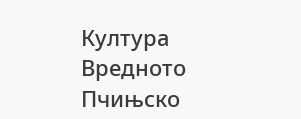Култура
Вредното Пчињско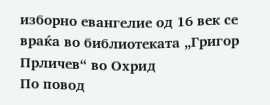изборно евангелие од 16 век се враќа во библиотеката „Григор Прличев“ во Охрид
По повод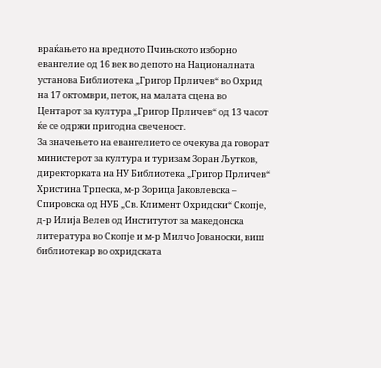враќањето на вредното Пчињското изборно евангелие од 16 век во депото на Националната установа Библиотека „Григор Прличев“ во Охрид на 17 октомври, петок, на малата сцена во Центарот за култура „Григор Прличев“ од 13 часот ќе се одржи пригодна свеченост.
За значењето на евангелието се очекува да говорат министерот за култура и туризам Зоран Љутков, директорката на НУ Библиотека „Григор Прличев“ Христина Трпеска, м-р Зорица Јаковлевска – Спировска од НУБ „Св. Климент Охридски“ Скопје, д-р Илија Велев од Институтот за македонска литература во Скопје и м-р Милчо Јованоски, виш библиотекар во охридската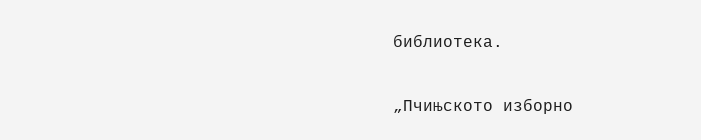библиотека.

„Пчињското изборно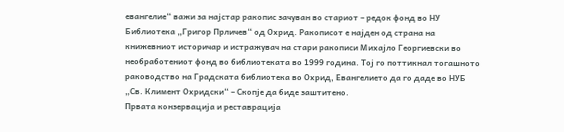евангелие“ важи за најстар ракопис зачуван во стариот – редок фонд во НУ Библиотека „Григор Прличев“ од Охрид. Ракописот е најден од страна на книжевниот историчар и истражувач на стари ракописи Михајло Георгиевски во необработениот фонд во библиотеката во 1999 година. Тој го поттикнал тогашното раководство на Градската библиотека во Охрид, Евангелието да го даде во НУБ „Св. Климент Охридски“ – Скопје да биде заштитено.
Првата конзервација и реставрација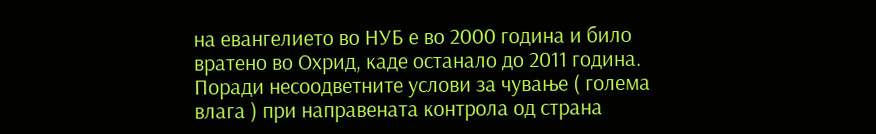на евангелието во НУБ е во 2000 година и било вратено во Охрид, каде останало до 2011 година. Поради несоодветните услови за чување ( голема влага ) при направената контрола од страна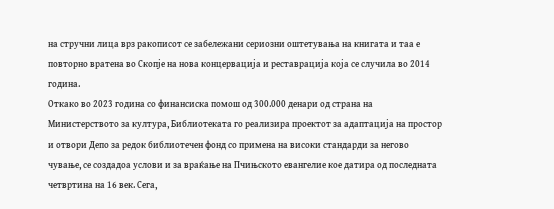на стручни лица врз ракописот се забележани сериозни оштетувања на книгата и таа е повторно вратена во Скопје на нова концервација и реставрација која се случила во 2014 година.
Откако во 2023 година со финансиска помош од 300.000 денари од страна на Министерството за култура, Библиотеката го реализира проектот за адаптација на простор и отвори Депо за редок библиотечен фонд со примена на високи стандарди за негово чување, се создадоа услови и за враќање на Пчињското евангелие кое датира од последната четвртина на 16 век. Сега,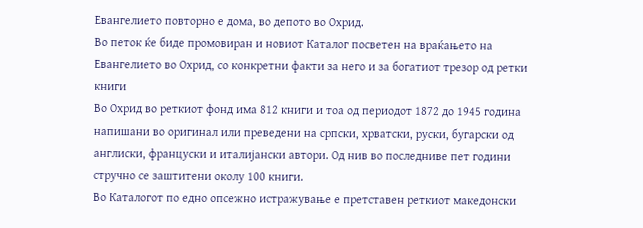Евангелието повторно е дома, во депото во Охрид.
Во петок ќе биде промовиран и новиот Каталог посветен на враќањето на Евангелието во Охрид, со конкретни факти за него и за богатиот трезор од ретки книги
Во Охрид во реткиот фонд има 812 книги и тоа од периодот 1872 до 1945 година напишани во оригинал или преведени на српски, хрватски, руски, бугарски од англиски, француски и италијански автори. Од нив во последниве пет години стручно се заштитени околу 100 книги.
Во Каталогот по едно опсежно истражување е претставен реткиот македонски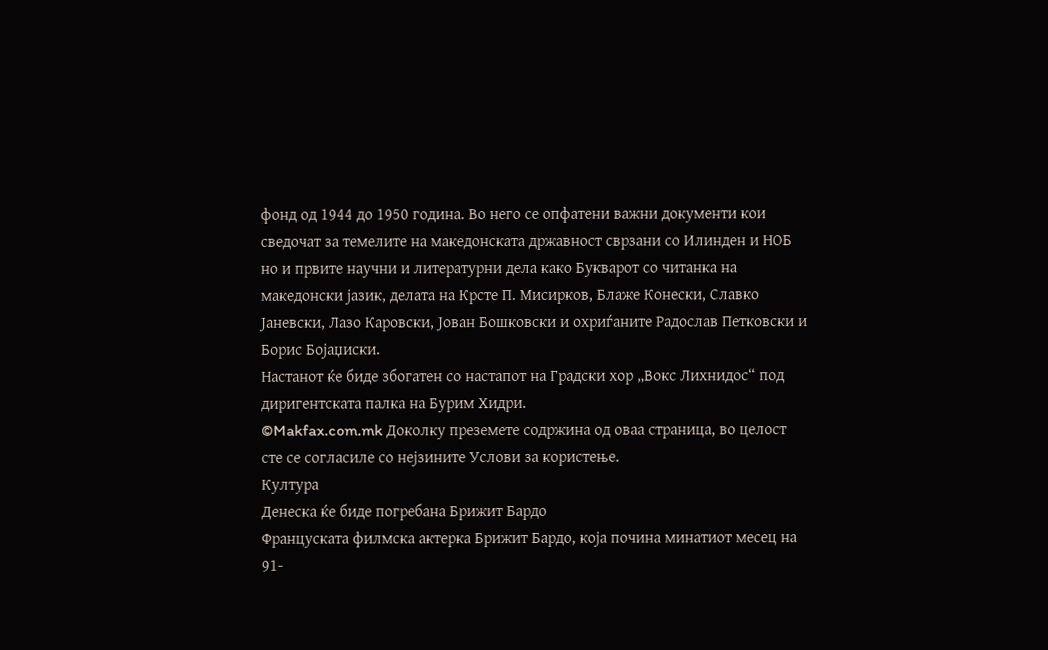фонд од 1944 до 1950 година. Во него се опфатени важни документи кои сведочат за темелите на македонската државност сврзани со Илинден и НОБ но и првите научни и литературни дела како Букварот со читанка на македонски јазик, делата на Крсте П. Мисирков, Блаже Конески, Славко Јаневски, Лазо Каровски, Јован Бошковски и охриѓаните Радослав Петковски и Борис Бојаџиски.
Настанот ќе биде збогатен со настапот на Градски хор „Вокс Лихнидос“ под диригентската палка на Бурим Хидри.
©Makfax.com.mk Доколку преземете содржина од оваа страница, во целост сте се согласиле со нејзините Услови за користење.
Култура
Денеска ќе биде погребана Брижит Бардо
Француската филмска актерка Брижит Бардо, која почина минатиот месец на 91-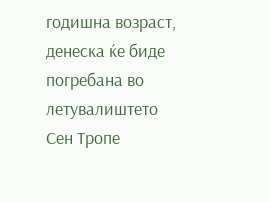годишна возраст, денеска ќе биде погребана во летувалиштето Сен Тропе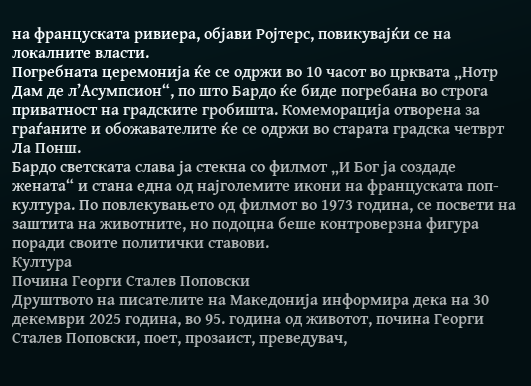на француската ривиера, објави Ројтерс, повикувајќи се на локалните власти.
Погребната церемонија ќе се одржи во 10 часот во црквата „Нотр Дам де л’Асумпсион“, по што Бардо ќе биде погребана во строга приватност на градските гробишта. Комеморација отворена за граѓаните и обожавателите ќе се одржи во старата градска четврт Ла Понш.
Бардо светската слава ја стекна со филмот „И Бог ја создаде жената“ и стана една од најголемите икони на француската поп-култура. По повлекувањето од филмот во 1973 година, се посвети на заштита на животните, но подоцна беше контроверзна фигура поради своите политички ставови.
Култура
Почина Георги Сталев Поповски
Друштвото на писателите на Македонија информира дека на 30 декември 2025 година, во 95. година од животот, почина Георги Сталев Поповски, поет, прозаист, преведувач,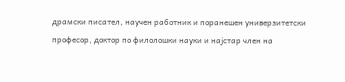драмски писател, научен работник и поранешен универзитетски професор, доктор по филолошки науки и најстар член на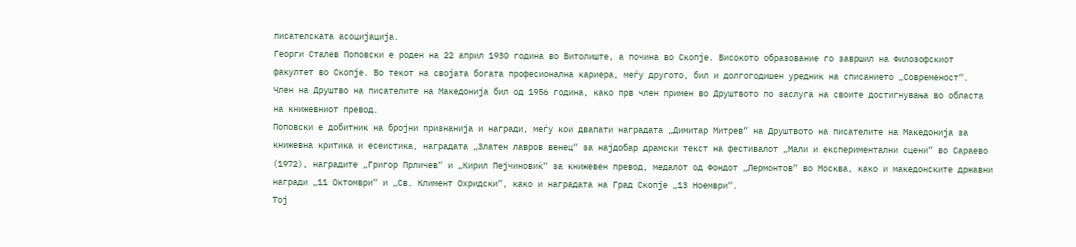писателската асоцијација.
Георги Сталев Поповски е роден на 22 април 1930 година во Витолиште, а почина во Скопје. Високото образование го завршил на Филозофскиот факултет во Скопје. Во текот на својата богата професионална кариера, меѓу другото, бил и долгогодишен уредник на списанието „Современост“.
Член на Друштво на писателите на Македонија бил од 1956 година, како прв член примен во Друштвото по заслуга на своите достигнувања во областа на книжевниот превод.
Поповски е добитник на бројни признанија и награди, меѓу кои двапати наградата „Димитар Митрев“ на Друштвото на писателите на Македонија за книжевна критика и есеистика, наградата „Златен лавров венец“ за најдобар драмски текст на фестивалот „Мали и експериментални сцени“ во Сараево (1972), наградите „Григор Прличев“ и „Кирил Пејчиновиќ“ за книжевен превод, медалот од Фондот „Лермонтов“ во Москва, како и македонските државни награди „11 Октомври“ и „Св. Климент Охридски“, како и наградата на Град Скопје „13 Ноември“.
Тој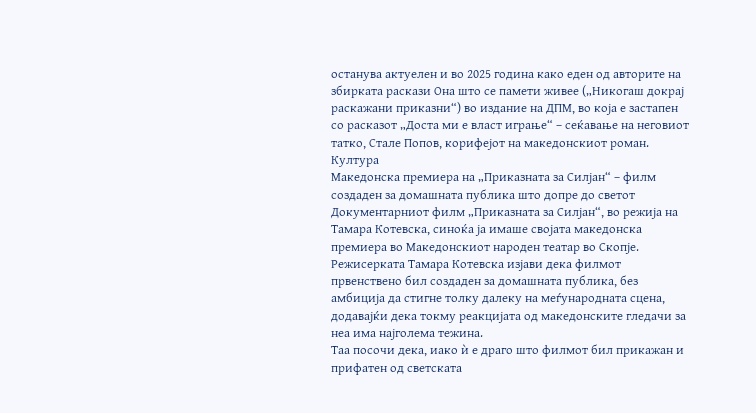останува актуелен и во 2025 година како еден од авторите на збирката раскази Она што се памети живее („Никогаш докрај раскажани приказни“) во издание на ДПМ, во која е застапен со расказот „Доста ми е власт играње“ – сеќавање на неговиот татко, Стале Попов, корифејот на македонскиот роман.
Култура
Македонска премиера на „Приказната за Силјан“ – филм создаден за домашната публика што допре до светот
Документарниот филм „Приказната за Силјан“, во режија на Тамара Котевска, синоќа ја имаше својата македонска премиера во Македонскиот народен театар во Скопје.
Режисерката Тамара Котевска изјави дека филмот првенствено бил создаден за домашната публика, без амбиција да стигне толку далеку на меѓународната сцена, додавајќи дека токму реакцијата од македонските гледачи за неа има најголема тежина.
Таа посочи дека, иако ѝ е драго што филмот бил прикажан и прифатен од светската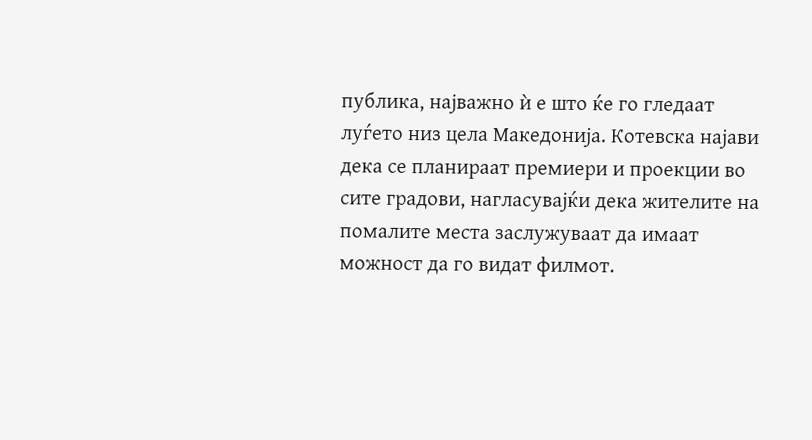публика, најважно ѝ е што ќе го гледаат луѓето низ цела Македонија. Котевска најави дека се планираат премиери и проекции во сите градови, нагласувајќи дека жителите на помалите места заслужуваат да имаат можност да го видат филмот.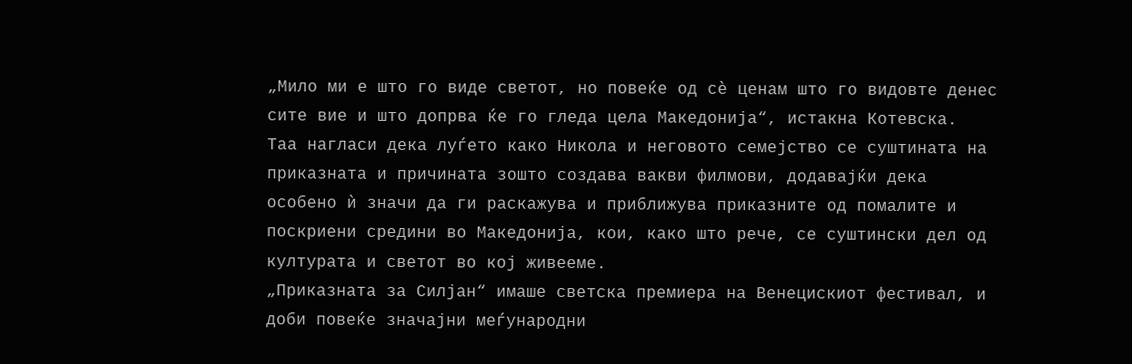„Мило ми е што го виде светот, но повеќе од сè ценам што го видовте денес сите вие и што допрва ќе го гледа цела Македонија“, истакна Котевска.
Таа нагласи дека луѓето како Никола и неговото семејство се суштината на приказната и причината зошто создава вакви филмови, додавајќи дека особено ѝ значи да ги раскажува и приближува приказните од помалите и поскриени средини во Македонија, кои, како што рече, се суштински дел од културата и светот во кој живееме.
„Приказната за Силјан“ имаше светска премиера на Венецискиот фестивал, и доби повеќе значајни меѓународни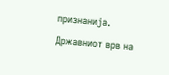признанија.
Државниот врв на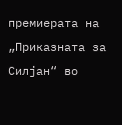премиерата на „Приказната за Силјан“ во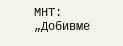МНТ: „Добивме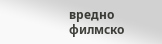вредно филмско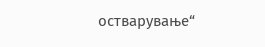остварување“